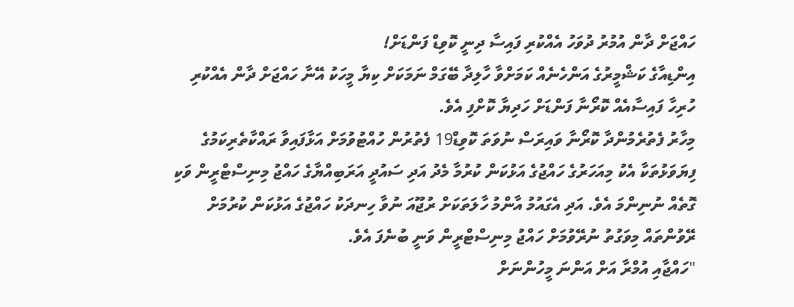ހައްޖަށް ދާން އުމުރު ދުވަހު އެއްކުރި ފައިސާ ދިނީ ކޮވިޑް ފަންޑަށް!
އިންޑިއާގެ ކަޝްމީރުގެ އަންހެނެއް ކަމަށްވާ ހާލިދާ ބޭގަމް ނަމަކަށް ކިޔާ މީހަކު އޭނާ ހައްޖަށް ދާން އެއްކުރި ހުރިހާ ފައިސާއެއް ކޮރޯނާ ފަންޑަށް ހަދިޔާ ކޮށްފި އެވެ.
މިހާރު ފެތުރެމުންދާ ކޮރޯނާ ވައިރަސް ނުވަތަ ކޮވިޑް19 ފެތުރުން ހުއްޓުވުމަށް އަޅާފައިވާ ރައްކާތެރިކަމުގެ ފިޔަވަޅުތަކާ އެކު މިއަހަރުގެ ހައްޖުގެ އަޅުކަން ކުރުމާ މެދު އަދި ސައުދީ އަރަބިއްޔާގެ ހައްޖު މިނިސްޓްރީން ވަކި ގޮތެއް ނުނިންމަ އެވެ. އަދި އެގައުމު އާންމު ހާލަތަކަށް ރުޖޫއަ ނުވާ ހިނދަކު ހައްޖުގެ އަޅުކަން ކުރުމަށް ރޭވުންތައް މިވަގުތު ނުރޭވުމަށް ހައްޖު މިނިސްޓްރީން ވަނީ ބުނެފަ އެވެ.
"ހައްޖާއި އުމްރާ އަށް އަންނަ މީހުންނަށް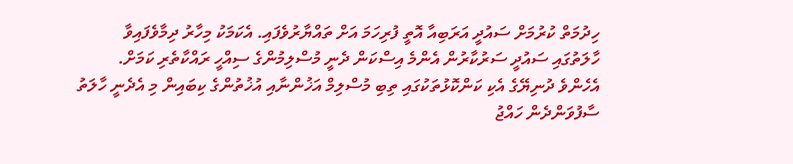ހިދުމަތް ކުރުމަށް ސައުދީ އަރަބިއާ އޮތީ ފުރިހަމަ އަށް ތައްޔާރުވެފައި. އެކަމަކު މިހާރު ދިމާވެފައިވާ ހާލަތުގައި ސައުދީ ސަރުކާރުން އެންމެ އިސްކަން ދެނީ މުސްލިމުންގެ ސިއްހީ ރައްކާތެރި ކަމަށް. އެހެންވެ ދުނިޔޭގެ އެކި ކަންކޮޅުތަކުގައި ތިބި މުސްލިމް އަޚުންނާއި އުޚުތުންގެ ކިބައިން މި އެދެނީ ހާލަތު ސާފުވަންދެން ހައްޖު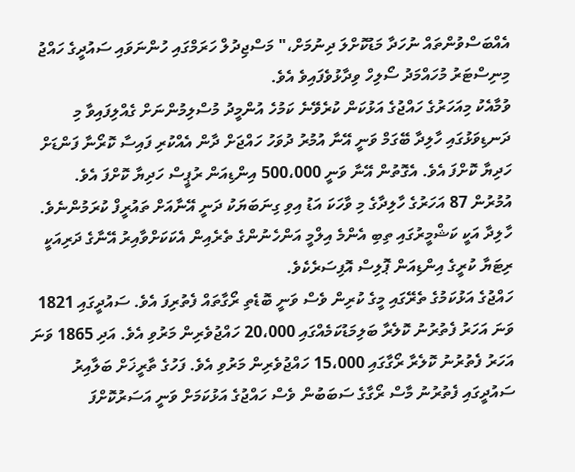އެއްބަސްވުންތައް ނުހަދާ މަޑުކޮށްލަ ދިނުމަށް،" މަސްޖިދުލް ހަރަމްގައި ހުންނަވައި ސައުދީގެ ހައްޖު މިނިސްޓަރު މުހައްމަދު ސޯލިހް ވިދާޅުވެފައިވެ އެވެ.
ވުމާއެކު މިއަހަރުގެ ހައްޖުގެ އަޅުކަން ކުރެވޭނެ ކަމުހެ އުންމީދު މުސްލިމުންނަށް ގެއްލިފައިވާ މި ދަނޑިވަޅުގައި ހާލިދާ ބޭގަމް ވަނީ އޭނާ އުމުރު ދުވަހު ހައްޖަށް ދާން އެއްކުރި ފައިސާ ކޮރޯނާ ފަންޑަށް ހަދިޔާ ކޮށްފަ އެވެ. އެގޮތުން އޭނާ ވަނީ 500،000 އިންޑިއަން ރުޕީސް ހަދިޔާ ކޮށްފަ އެވެ.
އުމުރުން 87 އަހަރުގެ ހާލިދާގެ މި ވާހަކަ އަޑު އިވި ގިނަބަޔަކު ދަނީ އޭނާއަށް ތައުރީފް ކުރަމުންނެވެ. ހާލިދާ އަކީ ކަޝްމީރުގައި ތިބި އެންމެ އިލްމީ އަންހެނުންގެ ތެރެއިން އެކަކަށްވާއިރު އޭނާގެ ދަރިއަކީ ރިޓަޔާ ކުރީގެ އިންޑިއަން ޕޮލިސް އޮފިސަރެކެވެ.
ހައްޖުގެ އަޅުކަމުގެ ތެރޭގައި މީގެ ކުރިން ވެސް ވަނީ ބޮޑެތި ރޯގާތައް ފެތުރިފަ އެވެ. ސައުދީގައި 1821 ވަނަ އަހަރު ފެތުރުނު ކޮލެރާ ބަލިމަޑުކަމެއްގައި 20،000 ހައްޖުވެރިން މަރުވި އެވެ. އަދި 1865 ވަނަ އަހަރު ފެތުރުނު ކޮލެރާ ރޯގާގައި 15،000 ހައްޖުވެރިން މަރުވި އެވެ. ފަހުގެ ތާރީޚަށް ބަލާއިރު ސައުދީގައި ފެތުރުނު މާސް ރޯގާގެ ސަބަބުން ވެސް ހައްޖުގެ އަޅުކަމަށް ވަނީ އަސަރުކޮށްފަ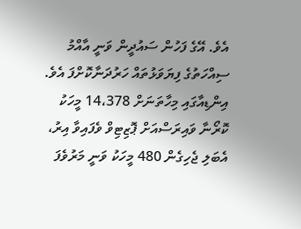އެވެ. އޭގެ ފަހުން ސައުދީން ވަނީ އާއްމު ސިއްހަތުގެ ފިޔަވަޅުތައް ހަރުދަނާކޮށްފަ އެވެ.
އިންޑިއާގައި މިހާތަނަށް 14،378 މީހަކު ކޮރޯނާ ވައިރަސްއަށް ޕޮޒިޓިވް ވެފައިވާ އިރު، އެބަލި ޖެހިގެން 480 މީހަކު ވަނީ މަރުވެފަ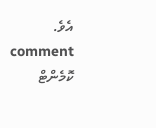އެވެ.
comment ކޮމެންޓް